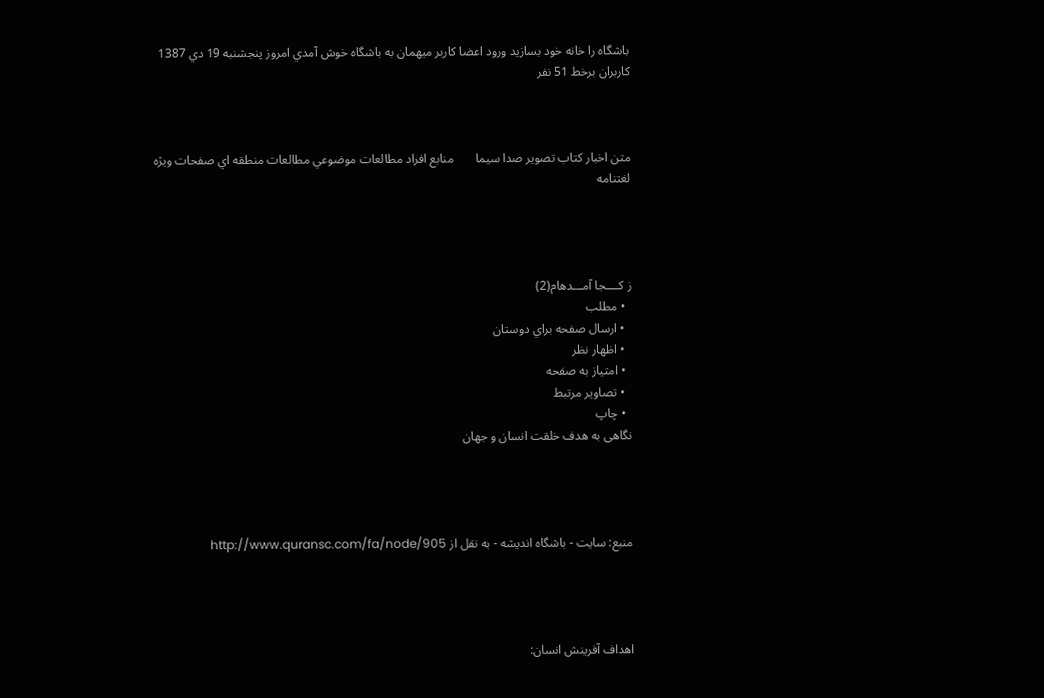باشگاه را خانه خود بسازيد ورود اعضا کاربر میهمان به باشگاه خوش آمدي امروز پنجشنبه 19 دي 1387 كاربران برخط 51 نفر



متن اخبار كتاب تصوير صدا سيما       منابع افراد مطالعات موضوعي مطالعات منطقه اي صفحات ويژه لغتنامه




ز کــــجا آمـــدهام(2)
  • مطلب
  • ارسال صفحه براي دوستان
  • اظهار نظر
  • امتياز به صفحه
  • تصاوير مرتبط
  • چاپ
نگاهی به هدف خلقت انسان و جهان




منبع: سایت - باشگاه اندیشه - به نقل از http://www.quransc.com/fa/node/905




اهداف آفرینش انسان: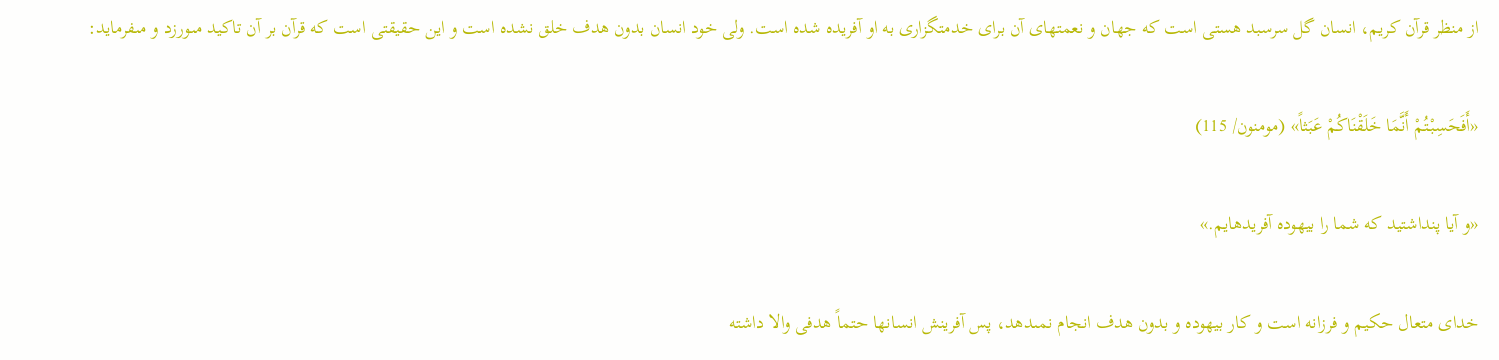از منظر قرآن کریم، انسان گل سرسبد هستى است که جهان و نعمتهاى آن براى خدمتگزارى به او آفریده شده است. ولى خود انسان بدون هدف خلق نشده است و این حقیقتى است که قرآن بر آن تاکید مىورزد و مىفرماید:

«أَفَحَسِبْتُمْ أَنَّمَا خَلَقْنَاکُمْ عَبَثاً» (مومنون/ 115)

«و آیا پنداشتید که شما را بیهوده آفریدهایم.»

خداى متعال حکیم و فرزانه است و کار بیهوده و بدون هدف انجام نمىدهد، پس آفرینش انسانها حتماً هدفى والا داشته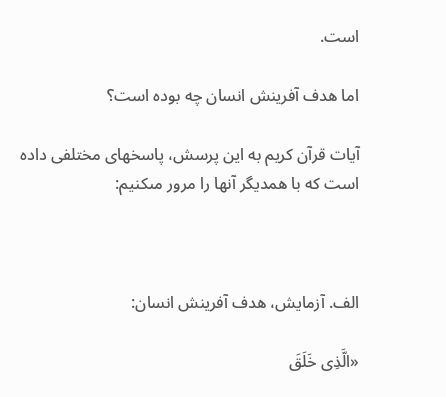است.

اما هدف آفرینش انسان چه بوده است؟

آیات قرآن کریم به این پرسش، پاسخهاى مختلفى داده است که با همدیگر آنها را مرور مىکنیم:



الف. آزمایش، هدف آفرینش انسان:

«الَّذِی خَلَقَ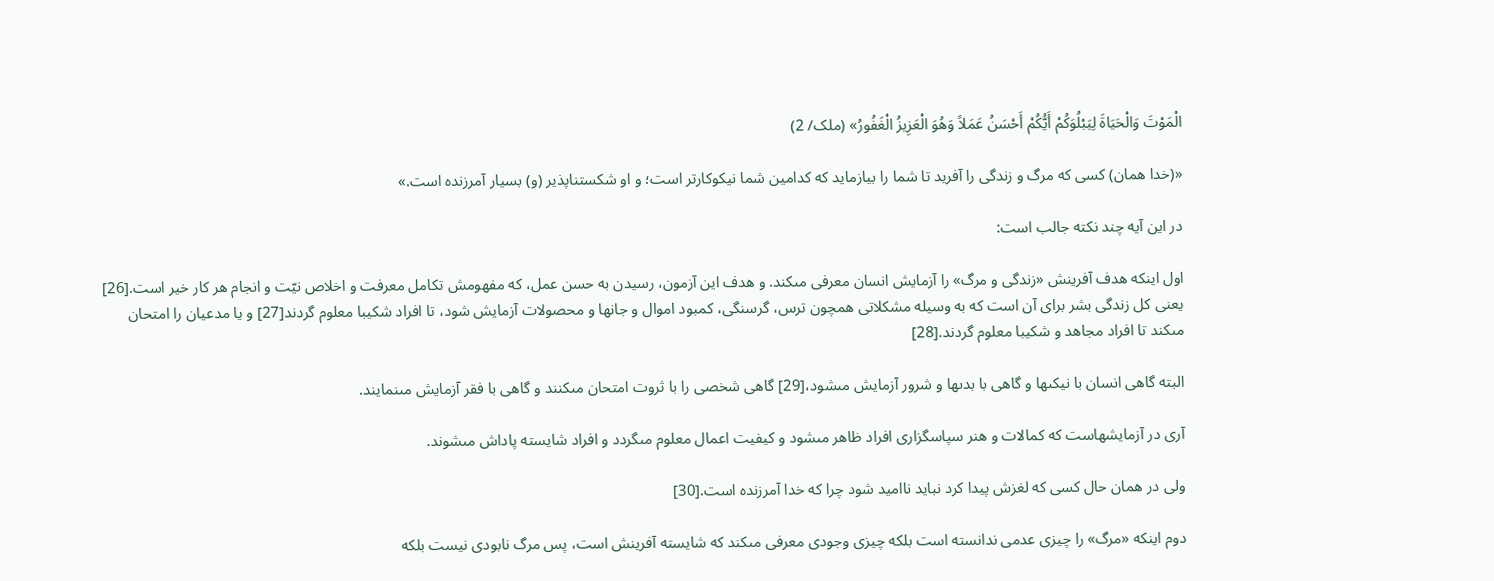الْمَوْتَ وَالْحَیَاةَ لِیَبْلُوَکُمْ أَیُّکُمْ أَحْسَنُ عَمَلاً وَهُوَ الْعَزِیزُ الْغَفُورُ» (ملک/ 2)

«(خدا همان) کسى که مرگ و زندگى را آفرید تا شما را بیازماید که کدامین شما نیکوکارتر است؛ و او شکستناپذیر (و) بسیار آمرزنده است.»

در این آیه چند نکته جالب است:

اول اینکه هدف آفرینش «زندگى و مرگ» را آزمایش انسان معرفى مىکند. و هدف این آزمون، رسیدن به حسن عمل، که مفهومش تکامل معرفت و اخلاص نیّت و انجام هر کار خیر است.[26] یعنى کل زندگى بشر براى آن است که به وسیله مشکلاتى همچون ترس، گرسنگى، کمبود اموال و جانها و محصولات آزمایش شود، تا افراد شکیبا معلوم گردند[27] و یا مدعیان را امتحان مىکند تا افراد مجاهد و شکیبا معلوم گردند.[28]

البته گاهى انسان با نیکىها و گاهى با بدىها و شرور آزمایش مىشود،[29] گاهى شخصى را با ثروت امتحان مىکنند و گاهى با فقر آزمایش مىنمایند.

آرى در آزمایشهاست که کمالات و هنر سپاسگزارى افراد ظاهر مىشود و کیفیت اعمال معلوم مىگردد و افراد شایسته پاداش مىشوند.

ولى در همان حال کسى که لغزش پیدا کرد نباید ناامید شود چرا که خدا آمرزنده است.[30]

دوم اینکه «مرگ» را چیزى عدمى ندانسته است بلکه چیزى وجودى معرفى مىکند که شایسته آفرینش است، پس مرگ نابودى نیست بلکه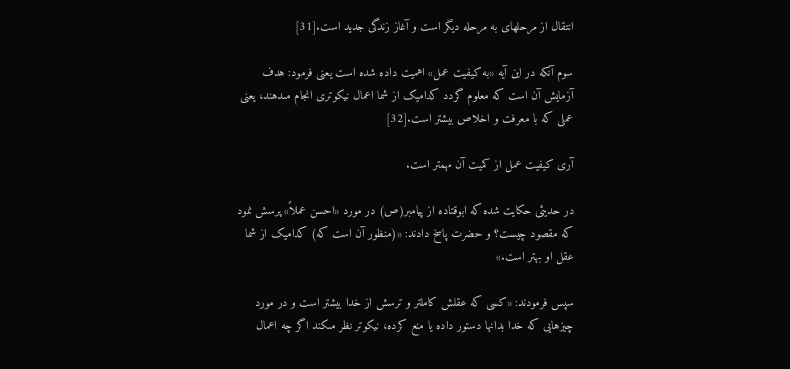انتقال از مرحلهاى به مرحله دیگر است و آغاز زندگى جدید است.[31]

سوم آنکه در این آیه «به کیفیت عمل» اهمیت داده شده است یعنى فرمود: هدف آزمایش آن است که معلوم گردد کدامیک از شما اعمال نیکوترى انجام مىدهند، یعنى عملى که با معرفت و اخلاص بیشتر است.[32]

آرى کیفیت عمل از کمیت آن مهمتر است.

در حدیثى حکایت شده که ابوقتاده از پیامبر(ص) در مورد «احسن عملاً» پرسش نمود که مقصود چیست؟ و حضرت پاسخ دادند: «(منظور آن است که) کدامیک از شما عقل او بهتر است.»

سپس فرمودند: «کسى که عقلش کاملتر و ترسش از خدا بیشتر است و در مورد چیزهایى که خدا بدانها دستور داده یا منع کرده، نیکوتر نظر مىکند اگر چه اعمال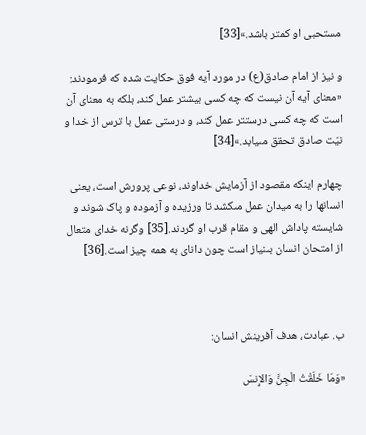مستحبى او کمتر باشد.»[33]

و نیز از امام صادق(ع) در مورد آیه فوق حکایت شده که فرمودند: «معناى آیه آن نیست که چه کسى بیشتر عمل کند، بلکه به معناى آن است که چه کسى درستتر عمل کند، و درستى عمل با ترس از خدا و نیّت صادق تحقق مىیابد.»[34]

چهارم اینکه مقصود از آزمایش خداوند، نوعى پرورش است، یعنى انسانها را به میدان عمل مىکشد تا ورزیده و آزموده و پاک شوند و شایسته پاداش الهى و مقام قرب او گردند.[35] وگرنه خداى متعال از امتحان انسان بىنیاز است چون داناى به همه چیز است.[36]



ب. عبادت، هدف آفرینش انسان:

«وَمَا خَلَقْتُ الْجِنَّ وَالإِنسَ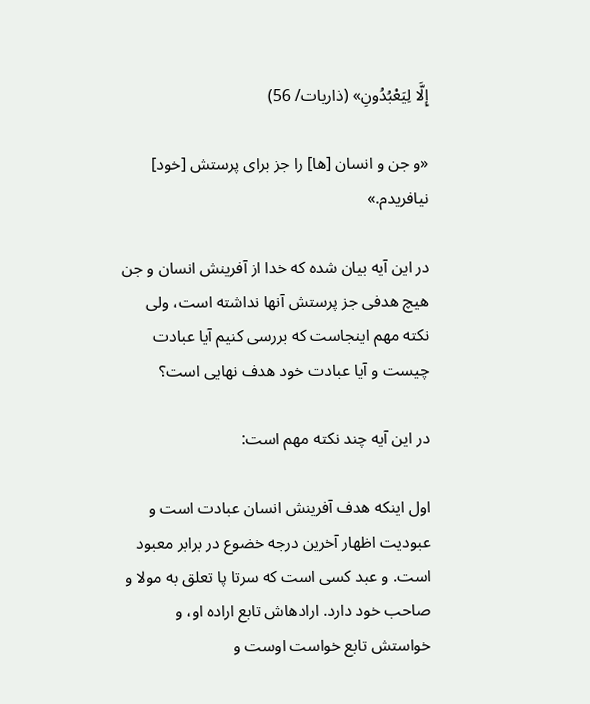إِلَّا لِیَعْبُدُونِ» (ذاریات/ 56)

«و جن و انسان [ها] را جز براى پرستش [خود] نیافریدم.»

در این آیه بیان شده که خدا از آفرینش انسان و جن هیچ هدفى جز پرستش آنها نداشته است، ولى نکته مهم اینجاست که بررسى کنیم آیا عبادت چیست و آیا عبادت خود هدف نهایى است؟

در این آیه چند نکته مهم است:

اول اینکه هدف آفرینش انسان عبادت است و عبودیت اظهار آخرین درجه خضوع در برابر معبود است. و عبد کسى است که سرتا پا تعلق به مولا و صاحب خود دارد. ارادهاش تابع اراده او، و خواستش تابع خواست اوست و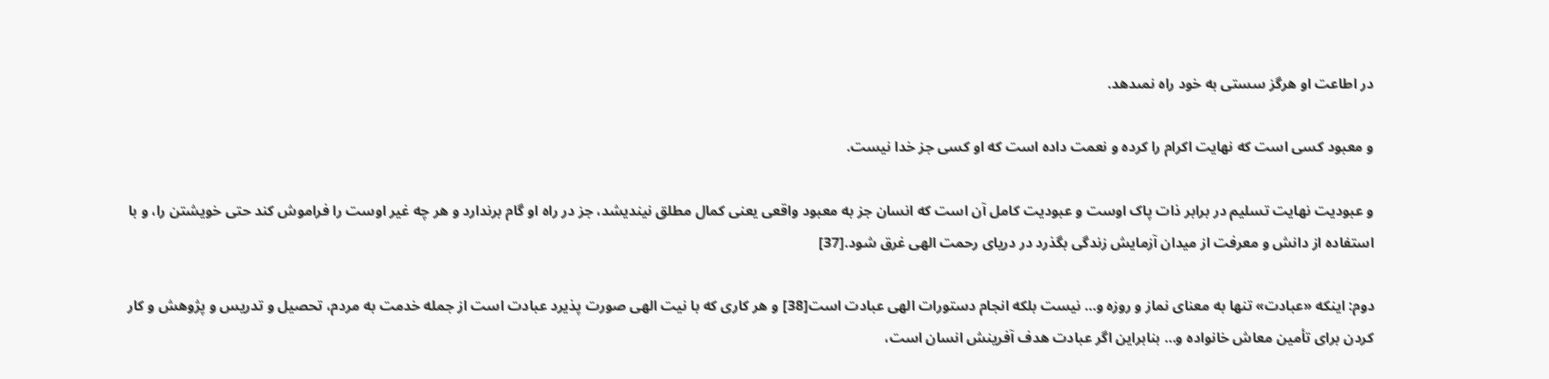در اطاعت او هرگز سستى به خود راه نمىدهد.

و معبود کسى است که نهایت اکرام را کرده و نعمت داده است که او کسى جز خدا نیست.

و عبودیت نهایت تسلیم در برابر ذات پاک اوست و عبودیت کامل آن است که انسان جز به معبود واقعى یعنى کمال مطلق نیندیشد، جز در راه او گام برندارد و هر چه غیر اوست را فراموش کند حتى خویشتن را، و با استفاده از دانش و معرفت از میدان آزمایش زندگى بگذرد در دریاى رحمت الهى غرق شود.[37]

دوم: اینکه «عبادت» تنها به معناى نماز و روزه و... نیست بلکه انجام دستورات الهى عبادت است[38] و هر کارى که با نیت الهى صورت پذیرد عبادت است از جمله خدمت به مردم، تحصیل و تدریس و پژوهش و کار کردن براى تأمین معاش خانواده و... بنابراین اگر عبادت هدف آفرینش انسان است،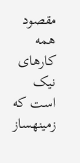مقصود همه کارهاى نیک است که زمینهساز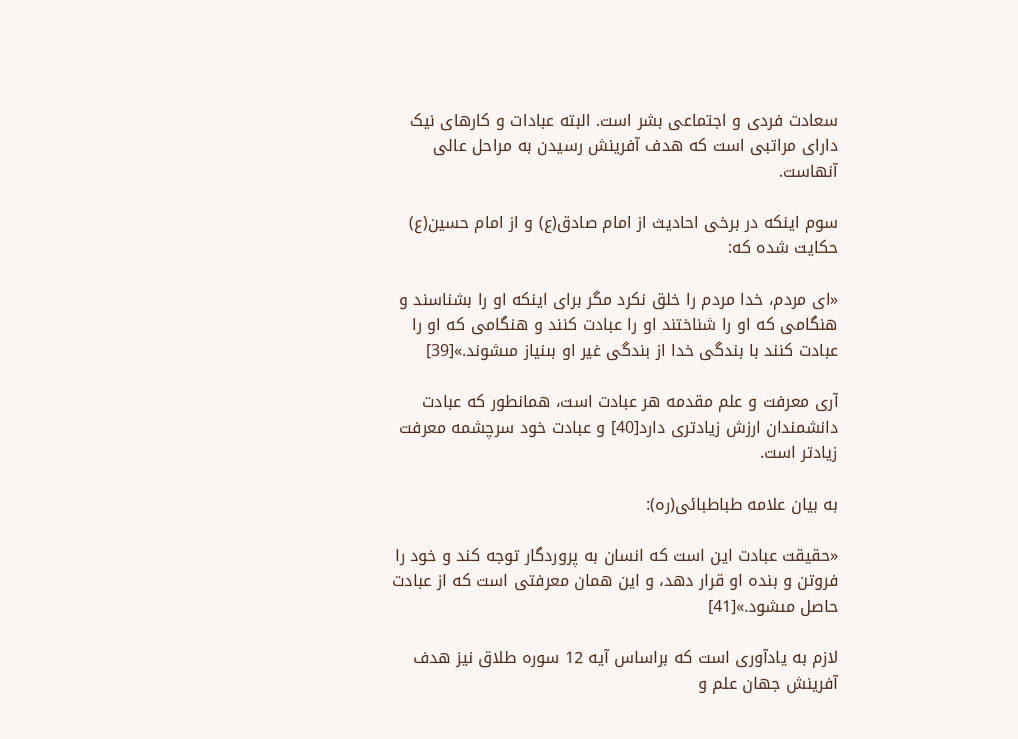سعادت فردى و اجتماعى بشر است. البته عبادات و کارهاى نیک داراى مراتبى است که هدف آفرینش رسیدن به مراحل عالى آنهاست.

سوم اینکه در برخى احادیث از امام صادق(ع) و از امام حسین(ع) حکایت شده که:

«اى مردم، خدا مردم را خلق نکرد مگر براى اینکه او را بشناسند و هنگامى که او را شناختند او را عبادت کنند و هنگامى که او را عبادت کنند با بندگى خدا از بندگى غیر او بىنیاز مىشوند.»[39]

آرى معرفت و علم مقدمه هر عبادت است، همانطور که عبادت دانشمندان ارزش زیادترى دارد[40] و عبادت خود سرچشمه معرفت زیادتر است.

به بیان علامه طباطبائى(ره):

«حقیقت عبادت این است که انسان به پروردگار توجه کند و خود را فروتن و بنده او قرار دهد، و این همان معرفتى است که از عبادت حاصل مىشود.»[41]

لازم به یادآورى است که براساس آیه 12 سوره طلاق نیز هدف آفرینش جهان علم و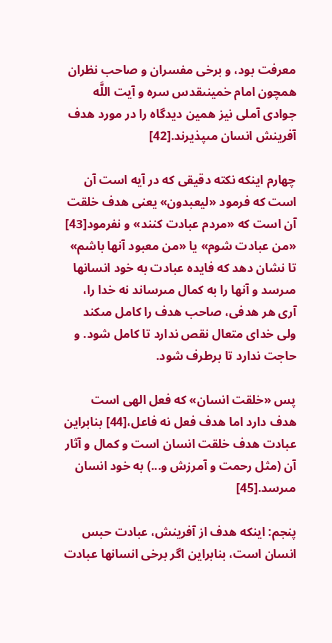معرفت بود، و برخى مفسران و صاحب نظران همچون امام خمینىقدس سره و آیت اللَّه جوادى آملى نیز همین دیدگاه را در مورد هدف آفرینش انسان مىپذیرند.[42]

چهارم اینکه نکته دقیقى که در آیه است آن است که فرمود «لیعبدون» یعنى هدف خلقت آن است که «مردم عبادت کنند» و نفرمود[43] «من عبادت شوم» یا «من معبود آنها باشم» تا نشان دهد که فایده عبادت به خود انسانها مىرسد و آنها را به کمال مىرساند نه خدا را، آرى هر هدفى، صاحب هدف را کامل مىکند ولى خداى متعال نقص ندارد تا کامل شود. و حاجت ندارد تا برطرف شود.

پس «خلقت انسان» که فعل الهى است هدف دارد اما هدف فعل نه فاعل،[44] بنابراین عبادت هدف خلقت انسان است و کمال و آثار آن (مثل رحمت و آمرزش و...) به خود انسان مىرسد.[45]

پنجم: اینکه هدف از آفرینش، عبادت حبس انسان است، بنابراین اگر برخى انسانها عبادت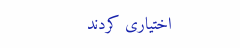اختیارى کردند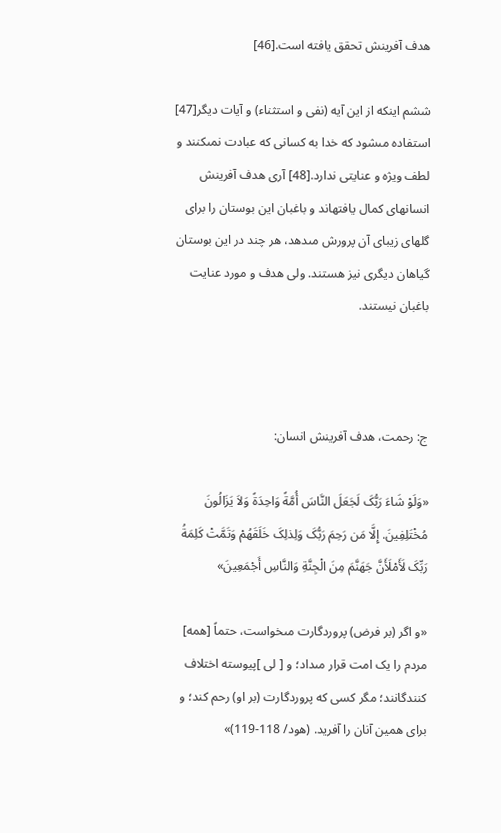هدف آفرینش تحقق یافته است.[46]

ششم اینکه از این آیه (نفى و استثناء) و آیات دیگر[47] استفاده مىشود که خدا به کسانى که عبادت نمىکنند و لطف ویژه و عنایتى ندارد.[48] آرى هدف آفرینش انسانهاى کمال یافتهاند و باغبان این بوستان را براى گلهاى زیباى آن پرورش مىدهد، هر چند در این بوستان گیاهان دیگرى نیز هستند. ولى هدف و مورد عنایت باغبان نیستند.



ج: رحمت، هدف آفرینش انسان:

«وَلَوْ شَاءَ رَبُّکَ لَجَعَلَ النَّاسَ أُمَّةً وَاحِدَةً وَلاَ یَزَالُونَ مُخْتَلِفِینَ. إِلَّا مَن رَحِمَ رَبُّکَ وَلِذلِکَ خَلَقَهُمْ وَتَمَّتْ کَلِمَةُ رَبِّکَ لَأَمْلَأَنَّ جَهَنَّمَ مِنَ الْجِنَّةِ وَالنَّاسِ أَجْمَعِینَ»

«و اگر (بر فرض) پروردگارت مىخواست، حتماً [همه] مردم را یک امت قرار مىداد؛ و [ لى ]پیوسته اختلاف کنندگانند؛ مگر کسى که پروردگارت (بر او) رحم کند؛ و براى همین آنان را آفرید. (هود/ 118-119)»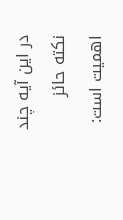در این آیه چند نکته حائز اهمیت است: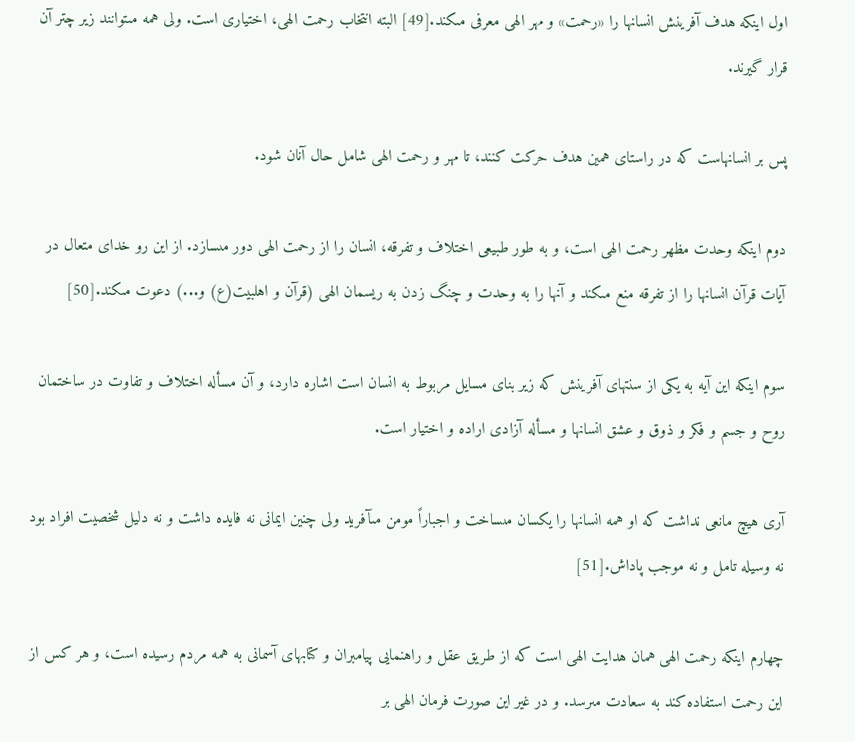اول اینکه هدف آفرینش انسانها را «رحمت» و مهر الهى معرفى مىکند.[49] البته انتخاب رحمت الهى، اختیارى است. ولى همه مىتوانند زیر چتر آن قرار گیرند.

پس بر انسانهاست که در راستاى همین هدف حرکت کنند، تا مهر و رحمت الهى شامل حال آنان شود.

دوم اینکه وحدت مظهر رحمت الهى است، و به طور طبیعى اختلاف و تفرقه، انسان را از رحمت الهى دور مىسازد. از این رو خداى متعال در آیات قرآن انسانها را از تفرقه منع مىکند و آنها را به وحدت و چنگ زدن به ریسمان الهى (قرآن و اهلبیت(ع) و...) دعوت مىکند.[50]

سوم اینکه این آیه به یکى از سنتهاى آفرینش که زیر بناى مسایل مربوط به انسان است اشاره دارد، و آن مسأله اختلاف و تفاوت در ساختمان روح و جسم و فکر و ذوق و عشق انسانها و مسأله آزادى اراده و اختیار است.

آرى هیچ مانعى نداشت که او همه انسانها را یکسان مىساخت و اجباراً مومن مىآفرید ولى چنین ایمانى نه فایده داشت و نه دلیل شخصیت افراد بود نه وسیله تامل و نه موجب پاداش.[51]

چهارم اینکه رحمت الهى همان هدایت الهى است که از طریق عقل و راهنمایى پیامبران و کتابهاى آسمانى به همه مردم رسیده است، و هر کس از این رحمت استفاده کند به سعادت مىرسد. و در غیر این صورت فرمان الهى بر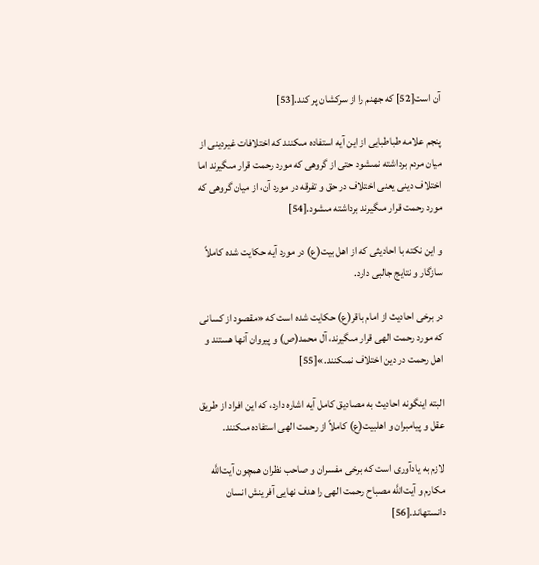آن است[52] که جهنم را از سرکشان پر کند.[53]

پنجم علامه طباطبایى از این آیه استفاده مىکنند که اختلافات غیردینى از میان مردم برداشته نمىشود حتى از گروهى که مورد رحمت قرار مىگیرند اما اختلاف دینى یعنى اختلاف در حق و تفرقه در مورد آن، از میان گروهى که مورد رحمت قرار مىگیرند برداشته مىشود.[54]

و این نکته با احادیثى که از اهل بیت(ع) در مورد آیه حکایت شده کاملاً سازگار و نتایج جالبى دارد.

در برخى احادیث از امام باقر(ع) حکایت شده است که «مقصود از کسانى که مورد رحمت الهى قرار مىگیرند، آل محمد(ص) و پیروان آنها هستند و اهل رحمت در دین اختلاف نمىکنند.»[55]

البته اینگونه احادیث به مصادیق کامل آیه اشاره دارد، که این افراد از طریق عقل و پیامبران و اهلبیت(ع) کاملاً از رحمت الهى استفاده مىکنند.

لازم به یادآورى است که برخى مفسران و صاحب نظران همچون آیت‌اللَّه مکارم و آیت‌اللَّه مصباح رحمت الهى را هدف نهایى آفرینش انسان دانستهاند.[56]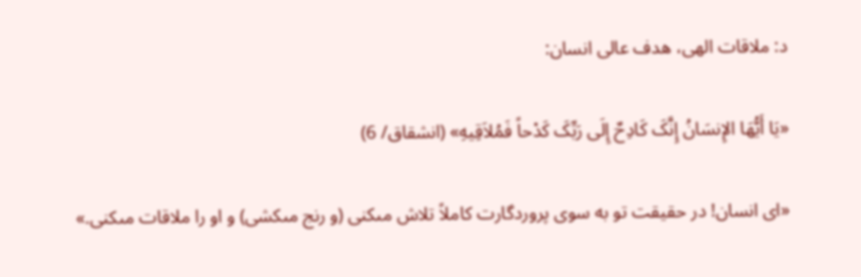د: ملاقات الهى، هدف عالى انسان:

«یَا أَیُّهَا الإِنسَانُ إِنَّکَ کَادِحٌ إِلَى رَبِّکَ کَدْحاً فَمُلاَقِیهِ» (انشقاق/ 6)

«اى انسان! در حقیقت تو به سوى پروردگارت کاملاً تلاش مىکنى (و رنج مىکشى) و او را ملاقات مىکنى.»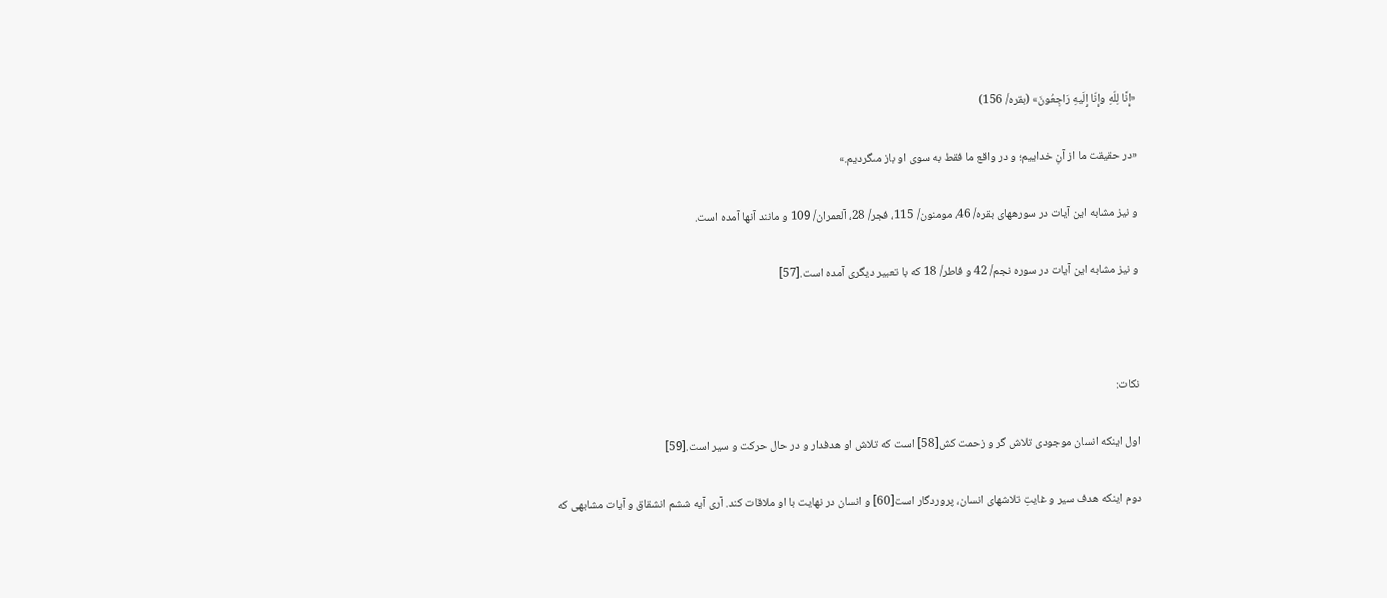«إِنَّا لِلّهِ وإِنّا إِلَیهِ رَاجِعُونَ» (بقره/ 156)

«در حقیقت ما از آنِ خداییم؛ و در واقع ما فقط به سوى او باز مىگردیم.»

و نیز مشابه این آیات در سورههاى بقره/ 46، مومنون/ 115، فجر/ 28، آلعمران/ 109 و مانند آنها آمده است.

و نیز مشابه این آیات در سوره نجم/ 42 و فاطر/ 18 که با تعبیر دیگرى آمده است.[57]



نکات:

اول اینکه انسان موجودى تلاش گر و زحمت کش[58] است که تلاش او هدفدار و در حال حرکت و سیر است.[59]

دوم اینکه هدف سیر و غایتِ تلاشهاى انسان، پروردگار است[60] و انسان در نهایت با او ملاقات کند. آرى آیه ششم انشقاق و آیات مشابهى که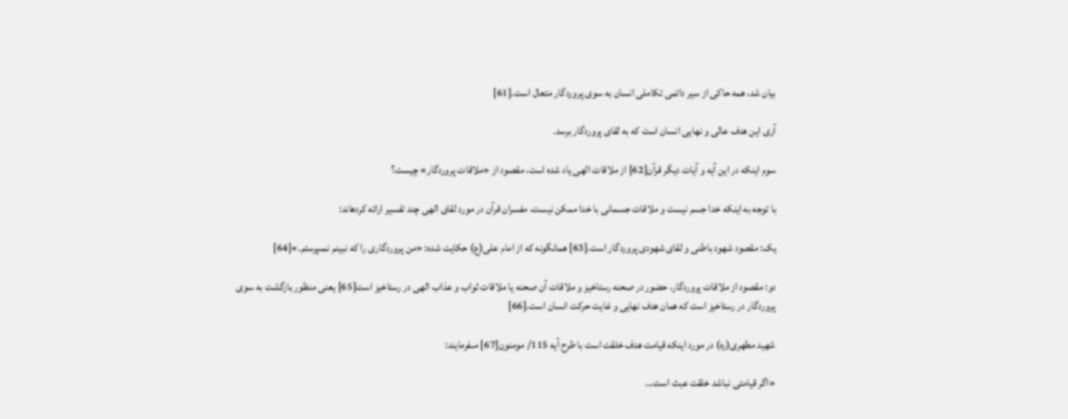بیان شد، همه حاکى از سیر دائمى تکاملى انسان به سوى پروردگار متعال است.[61]

آرى این هدف عالى و نهایى انسان است که به لقاى پروردگار برسد.

سوم اینکه در این آیه و آیات دیگر قرآن[62] از ملاقات الهى یاد شده است، مقصود از «ملاقات پروردگار» چیست؟

با توجه به اینکه خدا جسم نیست و ملاقات جسمانى با خدا ممکن نیست، مفسران قرآن در مورد لقاى الهى چند تفسیر ارائه کردهاند:

یک: مقصود شهود باطنى و لقاى شهودى پروردگار است.[63] همانگونه که از امام على(ع) حکایت شده: «من پروردگارى را که نبینم نمىپرستم.»[64]

دو: مقصود از ملاقات پروردگار، حضور در صحنه رستاخیز و ملاقات آن صحنه یا ملاقات ثواب و عذاب الهى در رستاخیز است[65] یعنى منظور بازگشت به سوى پروردگار در رستاخیز است که همان هدف نهایى و غایت حرکت انسان است.[66]

شهید مطهرى(ره) در مورد اینکه قیامت هدف خلقت است با طرح آیه 115/ مومنون[67] مىفرمایند:

«اگر قیامتى نباشد خلقت عبث است...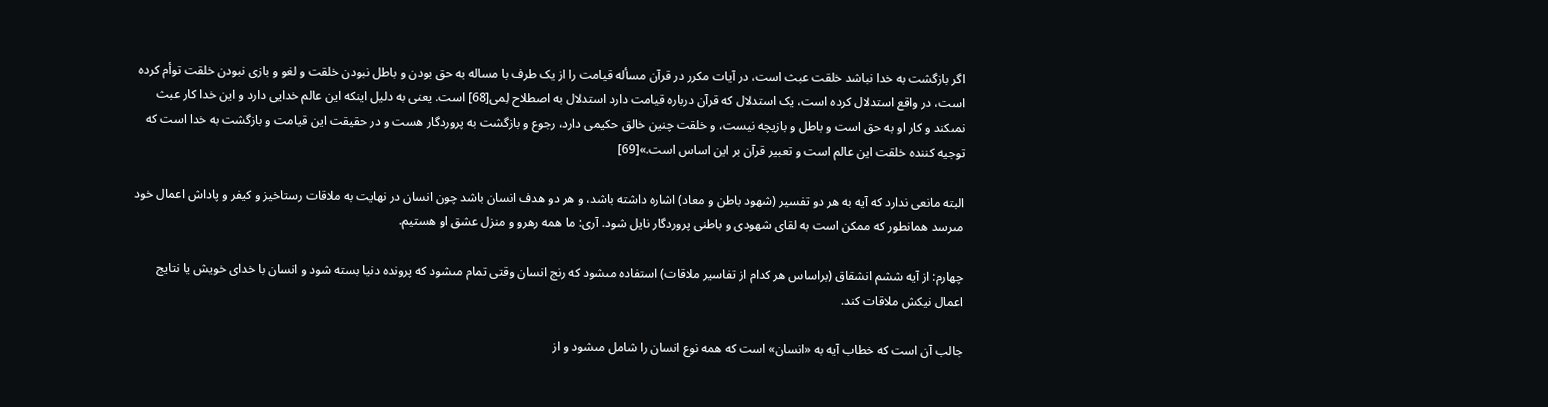اگر بازگشت به خدا نباشد خلقت عبث است، در آیات مکرر در قرآن مسأله قیامت را از یک طرف با مساله به حق بودن و باطل نبودن خلقت و لغو و بازى نبودن خلقت توأم کرده است، در واقع استدلال کرده است، یک استدلال که قرآن درباره قیامت دارد استدلال به اصطلاح لِمى[68] است. یعنى به دلیل اینکه این عالم خدایى دارد و این خدا کار عبث نمىکند و کار او به حق است و باطل و بازیچه نیست، و خلقت چنین خالق حکیمى دارد، رجوع و بازگشت به پروردگار هست و در حقیقت این قیامت و بازگشت به خدا است که توجیه کننده خلقت این عالم است و تعبیر قرآن بر این اساس است.»[69]

البته مانعى ندارد که آیه به هر دو تفسیر (شهود باطن و معاد) اشاره داشته باشد، و هر دو هدف انسان باشد چون انسان در نهایت به ملاقات رستاخیز و کیفر و پاداش اعمال خود مىرسد همانطور که ممکن است به لقاى شهودى و باطنى پروردگار نایل شود. آرى: ما همه رهرو و منزل عشق او هستیم.

چهارم: از آیه ششم انشقاق (براساس هر کدام از تفاسیر ملاقات) استفاده مىشود که رنج انسان وقتى تمام مىشود که پرونده دنیا بسته شود و انسان با خداى خویش یا نتایج اعمال نیکش ملاقات کند.

جالب آن است که خطاب آیه به «انسان» است که همه نوع انسان را شامل مىشود و از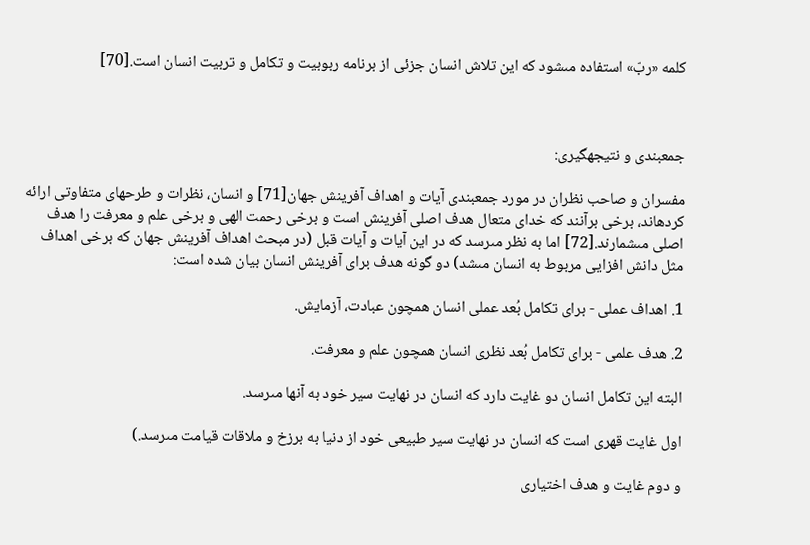کلمه «ربّ» استفاده مىشود که این تلاش انسان جزئى از برنامه ربوبیت و تکامل و تربیت انسان است.[70]



جمعبندى و نتیجهگیرى:

مفسران و صاحب نظران در مورد جمعبندى آیات و اهداف آفرینش جهان[71] و انسان، نظرات و طرحهاى متفاوتى ارائه کردهاند، برخى برآنند که خداى متعال هدف اصلى آفرینش است و برخى رحمت الهى و برخى علم و معرفت را هدف اصلى مىشمارند.[72] اما به نظر مىرسد که در این آیات و آیات قبل (در مبحث اهداف آفرینش جهان که برخى اهداف مثل دانش افزایى مربوط به انسان مىشد) دو گونه هدف براى آفرینش انسان بیان شده است:

1. اهداف عملى - براى تکامل بُعد عملى انسان همچون عبادت، آزمایش.

2. هدف علمى - براى تکامل بُعد نظرى انسان همچون علم و معرفت.

البته این تکامل انسان دو غایت دارد که انسان در نهایت سیر خود به آنها مىرسد.

اول غایت قهرى است که انسان در نهایت سیر طبیعى خود از دنیا به برزخ و ملاقات قیامت مىرسد.)

و دوم غایت و هدف اختیارى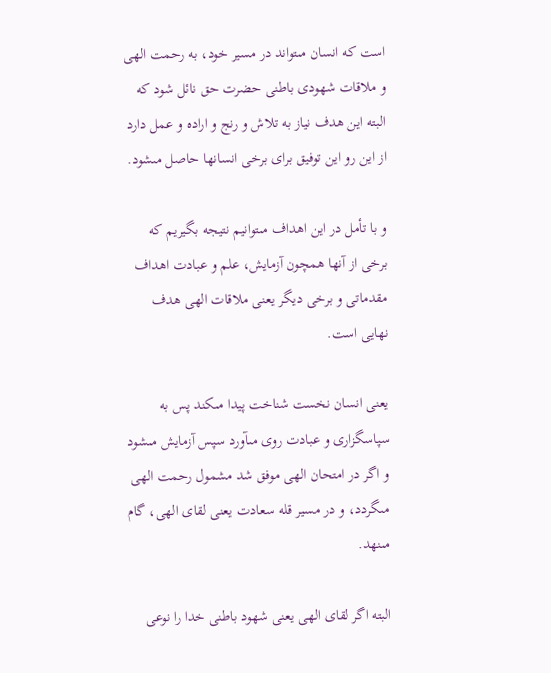است که انسان مىتواند در مسیر خود، به رحمت الهى و ملاقات شهودى باطنى حضرت حق نائل شود که البته این هدف نیاز به تلاش و رنج و اراده و عمل دارد از این رو این توفیق براى برخى انسانها حاصل مىشود.

و با تأمل در این اهداف مىتوانیم نتیجه بگیریم که برخى از آنها همچون آزمایش، علم و عبادت اهداف مقدماتى و برخى دیگر یعنى ملاقات الهى هدف نهایى است.

یعنى انسان نخست شناخت پیدا مىکند پس به سپاسگزارى و عبادت روى مىآورد سپس آزمایش مىشود و اگر در امتحان الهى موفق شد مشمول رحمت الهى مىگردد، و در مسیر قله سعادت یعنى لقاى الهى، گام مىنهد.

البته اگر لقاى الهى یعنى شهود باطنى خدا را نوعى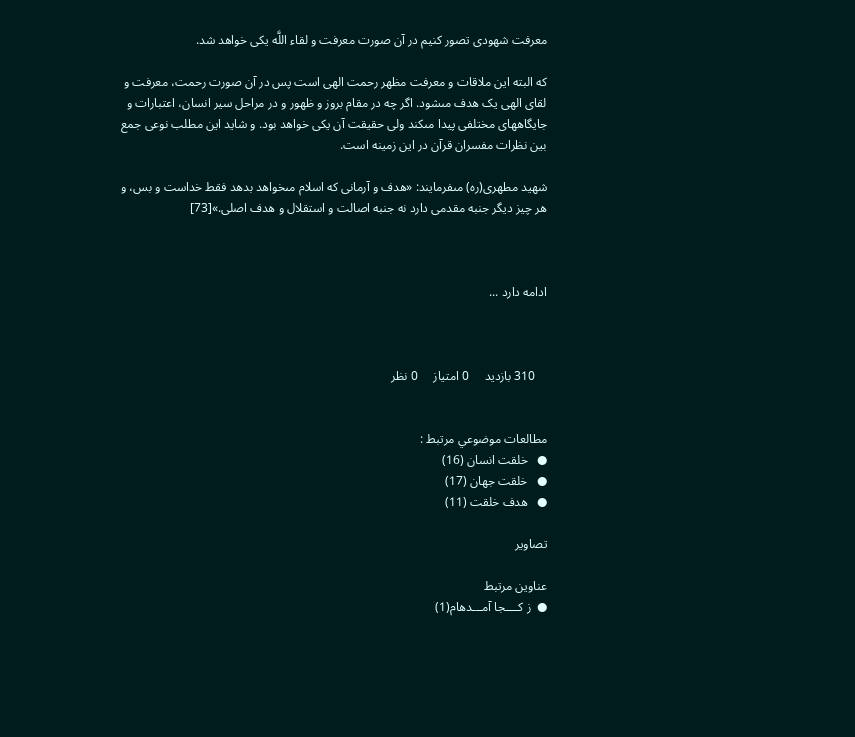معرفت شهودى تصور کنیم در آن صورت معرفت و لقاء اللَّه یکى خواهد شد.

که البته این ملاقات و معرفت مظهر رحمت الهى است پس در آن صورت رحمت، معرفت و لقاى الهى یک هدف مىشود. اگر چه در مقام بروز و ظهور و در مراحل سیر انسان، اعتبارات و جایگاههاى مختلفى پیدا مىکند ولى حقیقت آن یکى خواهد بود. و شاید این مطلب نوعى جمع بین نظرات مفسران قرآن در این زمینه است.

شهید مطهرى(ره) مىفرمایند: «هدف و آرمانى که اسلام مىخواهد بدهد فقط خداست و بس، و هر چیز دیگر جنبه مقدمى دارد نه جنبه اصالت و استقلال و هدف اصلى.»[73]



ادامه دارد ...



    310 بازديد     0 امتياز     0 نظر


مطالعات موضوعي مرتبط :
●   خلقت انسان (16)
●   خلقت جهان (17)
●   هدف خلقت (11)

تصاوير

عناوين مرتبط
●  ز کــــجا آمـــدهام(1)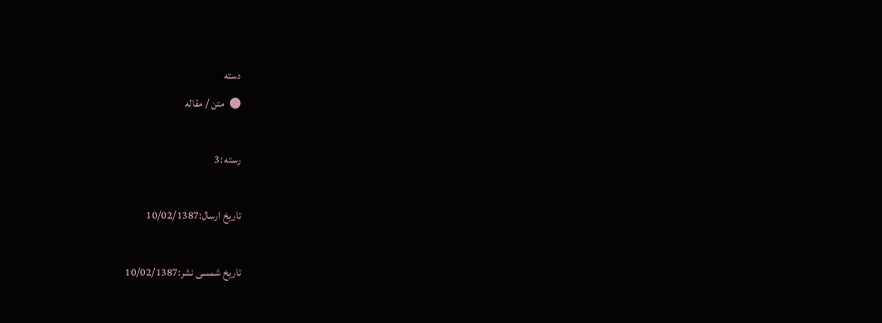دسته
●  متن / مقاله

رسته :3

تاريخ ارسال:10/02/1387

تاريخ شمسی نشر:10/02/1387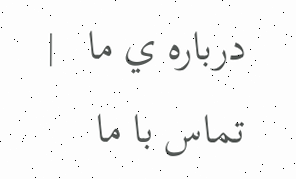درباره ي ما   |   تماس با ما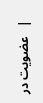|   عضويت در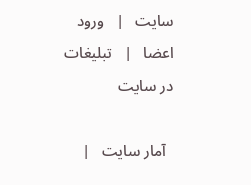سايت   |   ورود اعضا   |   تبليغات در سايت

  آمار سايت   |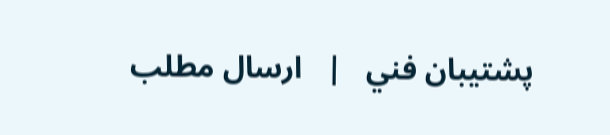پشتيبان فني   |   ارسال مطلب